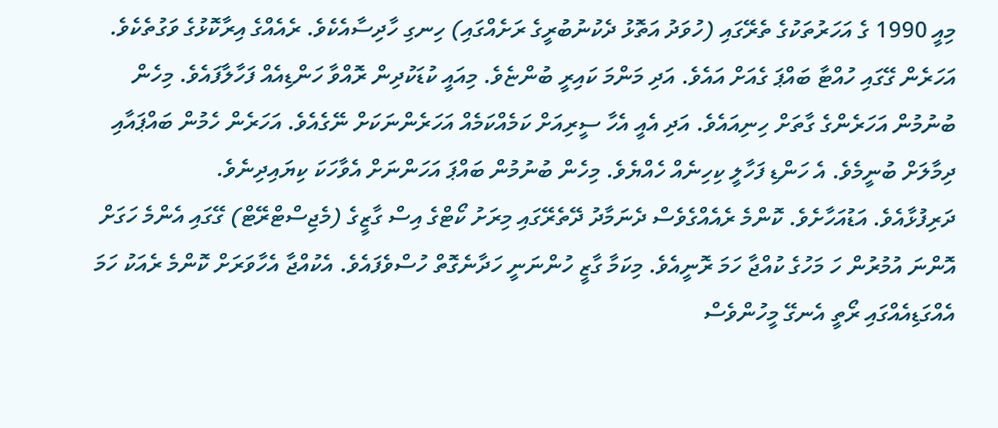މިއީ 1990 ގެ އަހަރުތަކުގެ ތެރޭގައި (ހުވަދު އަތޮޅު ދެކުނުބުރީގެ ރަށެއްގައި) ހިނގި ހާދިސާއެކެވެ. ރެއެއްގެ އިރާކޮޅުގެ ވަގުތެކެވެ. އަހަރެން ގޭގައި ހުއްޓާ ބައްޕަ ގެއަށް އައެވެ. އަދި މަންމަ ކައިރީ ބުންޏެވެ. މިއައީ ކުޑަކުދިން ރޮއްވާ ހަންޑިއެއް ފަހާލާފައެވެ. މިހެން ބުނުމުން އަހަރެންގެ ގާތަށް ހިނިއައެވެ. އަދި އެއީ އެހާ ސީރިއަށް ކަމެއްކަމެއް އަހަރެންނަކަށް ނޭގެއެވެ. އަހަރެން ހެމުން ބައްޕައާއި ދިމާލަށް ބުނީމެވެ. އެ ހަންޑި ފަހާލީ ކިހިނެއް ހެއްޔެވެ. މިހެން ބުނުމުން ބައްޕަ އަހަންނަށް އެވާހަކަ ކިޔައިދިނެވެ.
ދަރިފުޅާއެވެ. އަޑުއަހާށެވެ. ކޮންމެ ރެއެއްގެވެސް ދެނަމާދު ދޭތެރޭގައި މިރަށު ކޯޓްގެ އިސް ގާޒީގެ (މެޖިސްޓްރޭޓް) ގޭގައި އެންމެ ހަގަށް އޮންނަ އުމުރުން ހަ މަހުގެ ކުއްޖާ ހަމަ ރޮނީއެވެ. މިކަމާ ގާޒީ ހުންނަނީ ހަދާނެގޮތް ހުސްވެފައެވެ. އެކުއްޖާ އެހާވަރަށް ކޮންމެ ރެއަކު ހަމަ އެއްގަޑިއެއްގައި ރޯތީ އެނގޭ މީހުންވެސް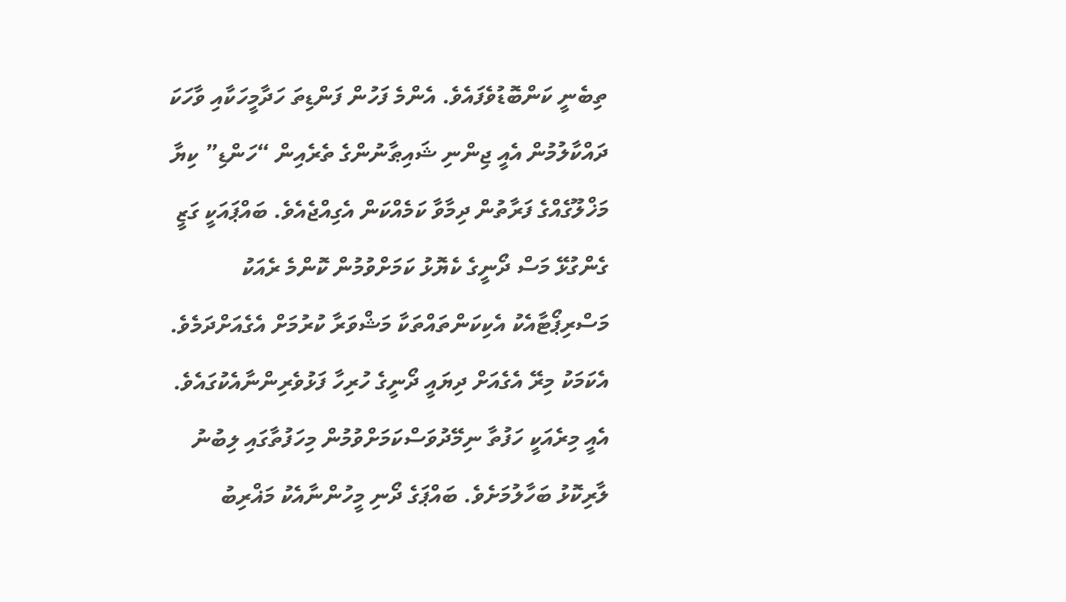ތިބެނީ ކަންބޮޑުވެފައެވެ. އެންމެ ފަހުން ފަންޑިތަ ހަދާމީހަކާއި ވާހަކަ ދައްކާލުމުން އެއީ ޖިންނި ޝައިޠާނުންގެ ތެރެއިން “ހަންޑި” ކިޔާ މަޚްލޫގެއްގެ ފަރާތުން ދިމާވާ ކަމެއްކަން އެގިއްޖެއެވެ. ބައްޕައަކީ ގަޒީ ގެންގުޅޭ މަސް ދޯނީގެ ކެޔޮޅު ކަމަށްވުމުން ކޮންމެ ރެއަކު މަސްރިޕޯޓާއެކު އެކިކަންތައްތަކާ މަޝްވަރާ ކުރުމަށް އެގެއަށްދަމެވެ. އެކަމަކު މިރޭ އެގެއަށް ދިޔައީ ދޯނީގެ ހުރިހާ ފަޅުވެރިންނާއެކުގައެވެ. އެއީ މިރެއަކީ ހަފުތާ ނިމޭދުވަސްކަމަށްވުމުން މިހަފުތާގައި ލިބުނު ލާރިކޮޅު ބަހާލުމަށެވެ. ބައްޕަގެ ދޯނި މީހުންނާއެކު މަޣްރިބު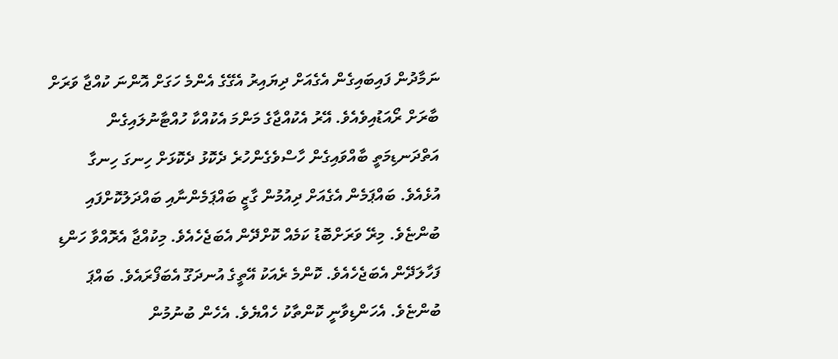ނަމާދުން ފައިބައިގެން އެގެއަށް ދިޔައިރު އެގޭގެ އެންމެ ހަގަށް އޮންނަ ކުއްޖާ ވަރަށް ބާރަށް ރޯއަޑުއިވެއެވެ. އޭރު އެކުއްޖާގެ މަންމަ އެކުއްކާ ހުއްޓާނުލައިގެން އަތްދަނޑިމަތީ ބާއްވައިގެން ހާސްވެގެންހުރެ ދެކޮޅު ދެކޮޅަށް ހިނގަ ހިނގާ އުޅެއެވެ. ބައްޕަމެން އެގެއަށް ދިއުމުން ގާޒީ ބައްޕަމެންނާއި ބައްދަލުކޮށްފައި ބުންޏެވެ. މިރޭ ވަރަށްބޮޑު ކަމެއް ކޮށްދޭން އެބަޖެހެއެވެ. މިކުއްޖާ އެރޮއްވާ ހަންޑި ފަހާލަދޭން އެބަޖެހެއެވެ. ކޮންމެ ރެއަކު އޭތީގެ އުނދަގޫ އެބަފޯރައެވެ. ބައްޕަ ބުންޏެވެ. އެހަންޑިވާނީ ކޮންތާކު ހެއްޔެވެ. އެހެން ބުނުމުން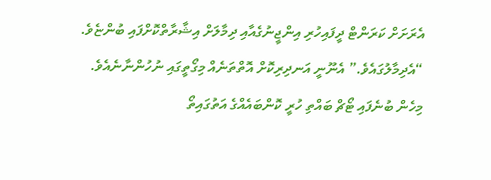އެރަށަށް ކަރަންޓް ދީފައިހުރި އިންޖީނުގެއާއި ދިމާލަށް އިޝާރާތްކޮށްފައި ބުންޏެވެ. “އެދިމާލުގައެވެ.” އެނޫނީ އަނދިރިކޮށް އޮތްތަނެއް މިގޯތީގައި ނުހުންނާނެއެވެ. މިހެން ބުނެފައި ޓޯޗް ބައްތި ހުރީ ކޮންބައެއްގެ އަތުގައިތޯ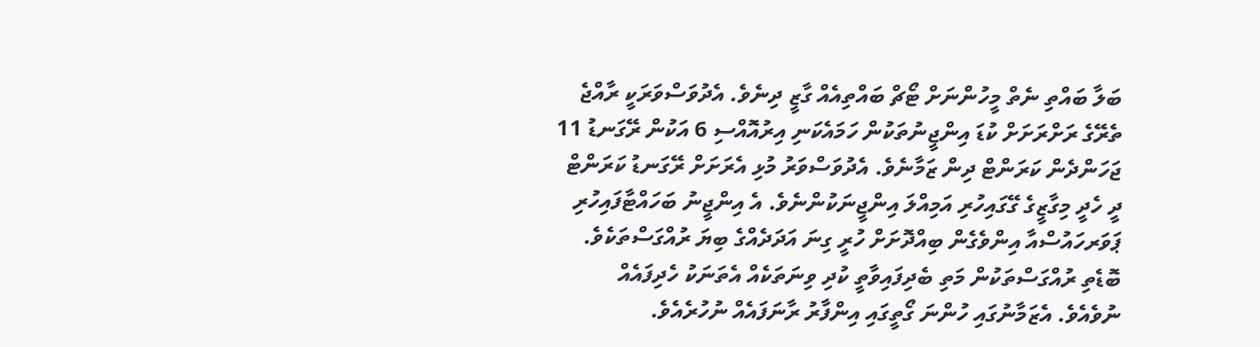ބަލާ ބައްތި ނެތް މީހުންނަށް ޓޯޗް ބައްތިއެއް ގާޒީ ދިނެވެ. އެދުވަސްވަރަކީ ރާއްޖެ ތެރޭގެ ރަށްރަށަށް ކުޑަ އިންޖީނުތަކުން ހަމައެކަނި އިރުއޮއްސި 6 އަކުން ރޭގަނޑު 11 ޖަހަންދެން ކަރަންޓް ދިން ޒަމާނެވެ. އެދުވަސްވަރު މުޅި އެރަށަށް ރޭގަނޑު ކަރަންޓް ދީ ހެދީ މިގާޒީގެ ގޭގައިހުރި އަމިއްލަ އިންޖީނަކުންނެވެ. އެ އިންޖީނު ބަހައްޓާފައިހުރި ޕަވަރހައުސްއާ އިންވެގެން ބިއްދޮށަށް ހުރީ ގިނަ އަދަދެއްގެ ބިޔަ ރުއްގަސްތަކެވެ. ބޮޑެތި ރުއްގަސްތަކުން މަތި ބެދިފައިވާތީ ކުދި ވިނަތަކެއް އެތަނަކު ހެދިފައެއް ނުވެއެވެ. އެޒަމާނުގައި ހުންނަ ގޯތީގައި އިންފާރު ރާނަފައެއް ނުހުރެއެވެ.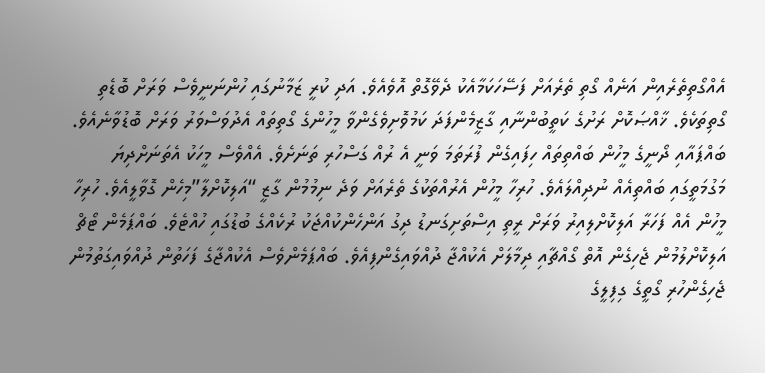އެއްގޯތިތެރެއިން އަނެއް ގޯތި ތެރެއަށް ފަސޭހަކަމާއެކު ދެވޭގޮތް އޮވެއެވެ. އަދި ކުރީ ޒަމާނުގައި ހުންނަނީވެސް ވަރަށް ބޮޑެތި ގޯތިތަކެވެ. ޚާއްޞަކޮށް ރަށުގެ ކަތީބުންނާއި ގާޒީމެންފަދަ ކަމުވޮށިވެގެންވާ މީހުންގެ ގޯތިތައް އެދުވަސްވަރު ވަރަށް ބޮޑުވާނެއެވެ.
ބައްޕައާއި ދޯނީގެ މީހުން ބައްތިތައް ހިފައިގެން ފުރަތަމަ ވަނީ އެ ރުއް ގަސްހުރި ތަނަށެވެ. އެއްވެސް މީހަކު އެތަނަށްދިޔަ މަގުމަތީގައި ބައްތިއެއް ނުދިއްލައެވެ. ހުރިހާ މީހުން އެރުއްތަކުގެ ތެރެއަށް ވަދެ ނިމުމުން ގާޒީ “އަލިކޮށްލާ”މިހެން ގޮވާލީއެވެ. ހުރިހާ މީހުން އެއް ފަހަރާ އަލިކޮށްލިއިރު ވަރަށް ރީތި އިސްތަށިގަނޑު ދިގު އަންހެންކުއްޖަކު ރުކެއްގެ ބުޑުގައި ހުއްޓެވެ. ބައްޕަމެން ޓޯޗް އަލިކޮށްލުމުން ޖެހިގެން އޮތް ގޯއްޗާއި ދިމާލަށް އެކުއްޖާ ދުއްވައިގެންފިއެވެ. ބައްޕަމެންވެސް އެކުއްޖާގެ ފަހަތުން ދުއްވައިގަތުމުން ޖެހިގެންހުރި ގޯތީގެ ގިފިލީގެ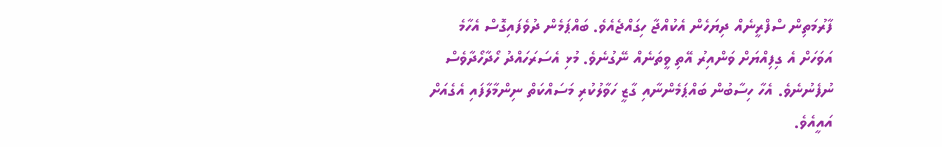ފާރުމަތިން ސްފްރީނެއް ދިޔަހެން އެކުއްޖާ ހިގައްޖެއެވެ. ބައްޕަމެން ދުވެފައިގޮސް އެހާމެ އަވަހަށް އެ ގިފިއްޔަށް ވަންއިރު އޭތި ވީތަނެއް ނޭގުނެވެ. މުޅި އެސަރަހައްދު ހޯދާހޯދާވެސް ނުފެނުނެވެ. އެހާ ހިސާބުން ބައްޕަމެންނާއި ގާޒީ ހަވާލުކުރި މަސައްކަތް ނިންމާލާފައި އެގެއަށް އައީއެވެ.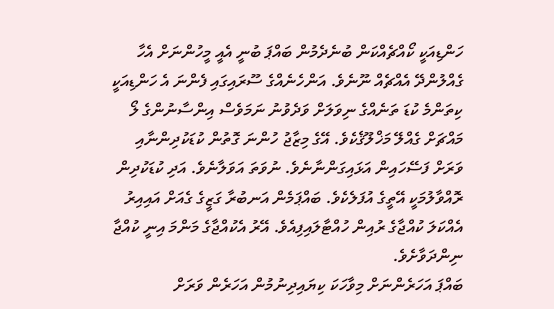ހަންޑިއަކީ ކޯއްޗެއްކަން ބުނެދެމުން ބައްޕަ ބުނީ އެއީ މީހުންނަށް އެހާ ގެއްލުންދޭ އެއްޗެއް ނޫނެވެ. އަންހެނެއްގެ ސޫރައިގައި ފެންނަ އެ ހަންޑިއަކީ ކިތަންމެ ކުޑަ ތަނެއްގެ ނިވަލަށް ވަދެވުނު ނަމަވެސް އިންސާނުންގެ ލޯ މައްޗަށް ގެއްލޭ މަޚްލޫޤެކެވެ. އޭގެ މިޒާޖު ހުންނަ ގޮތުން ކުޑަކުދިންނާއި ވަރަށް ފަސޭހައިން އަޅައިގަންނާނެވެ. ނުވަތަ އަވަލާނެވެ. އަދި ކުޑަކުދިން ރޮއްވާލުމަކީ އޭތީގެ އުފަލެކެވެ. ބައްޕަމެން އަނބުރާ ގަޒީގެ ގެއަށް އައިއިރު އެއްކަލަ ކުއްޖާގެ ރުއިން ހުއްޓާލައިފިއެވެ. އޭރު އެކުއްޖާގެ މަންމަ އިނީ ކުއްޖާ ނިންދަވާށެވެ.
ބައްޕަ އަހަރެންނަށް މިވާހަކަ ކިޔައިދިނުމުން އަހަރެން ވަރަށް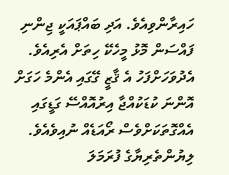ހައިރާންވިއެވެ. އަދި ބައްޕައަކީ ޖިންނި ފައްސަން މޮޅު މީހެކޭ ހިތަށް އެރިއެވެ. އެދުވަހަށްފަހު އެ ޤާޒީ ގޭގައި އެންމެ ހަގަށް އޮންނަ ކުޑަކުއްޖާ އިރުއޮއްސޭ ގަޑީގައި އެއްގޮތަކަށްވެސް ރޯއަޑެއް ނުއިވެއެވެ.
ލިޔުންތެރިޔާގެ ފުރަމަލަ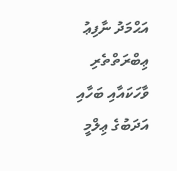އަޙްމަދު ނާފިޢު
ޢިބްރަތްތެރި ވާހަކައާއި ބަހާއި އަދަބުގެ ޢިލްމީ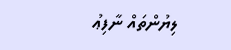ލިޔުންތައް ނާފިޢު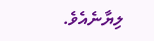ލިޔާނެއެވެ.